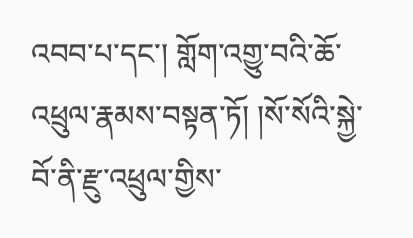འབབ་པ་དང་། གློག་འགྱུ་བའི་ཆོ་འཕྲུལ་རྣམས་བསྟན་ཏོ། །སོ་སོའི་སྐྱེ་བོ་ནི་རྫུ་འཕྲུལ་གྱིས་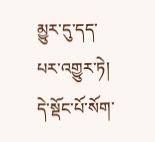མྱུར་དུ་དད་པར་འགྱུར་ཏེ། དེ་སྡོང་པོ་སོག་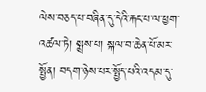ལེས་བཅད་པ་བཞིན་དུ་དེའི་རྐང་པ་ལ་ཕྱག་འཚལ་ཏེ། སྨྲས་པ། སྐལ་བ་ཆེན་པོ་མར་སྤྱོན། བདག་ཉེས་པར་སྤྱོད་པའི་འདམ་དུ་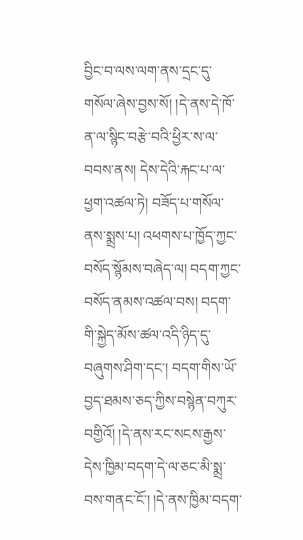བྱིང་བ་ལས་ལག་ནས་དྲང་དུ་གསོལ་ཞེས་བྱས་སོ། །དེ་ནས་དེ་ཁོ་ན་ལ་སྙིང་བརྩེ་བའི་ཕྱིར་ས་ལ་བབས་ནས། དེས་དེའི་རྐང་པ་ལ་ཕྱག་འཚལ་ཏེ། བཟོད་པ་གསོལ་ནས་སྨྲས་པ། འཕགས་པ་ཁྱོད་ཀྱང་བསོད་སྙོམས་བཞེད་ལ། བདག་ཀྱང་བསོད་ནམས་འཚལ་བས། བདག་གི་སྐྱེད་མོས་ཚལ་འདི་ཉིད་དུ་བཞུགས་ཤིག་དང་། བདག་གིས་ཡོ་བྱད་ཐམས་ཅད་ཀྱིས་བསྙེན་བཀུར་བགྱིའོ། །དེ་ནས་རང་སངས་རྒྱས་དེས་ཁྱིམ་བདག་དེ་ལ་ཅང་མི་སྨྲ་བས་གནང་ངོ་། །དེ་ནས་ཁྱིམ་བདག་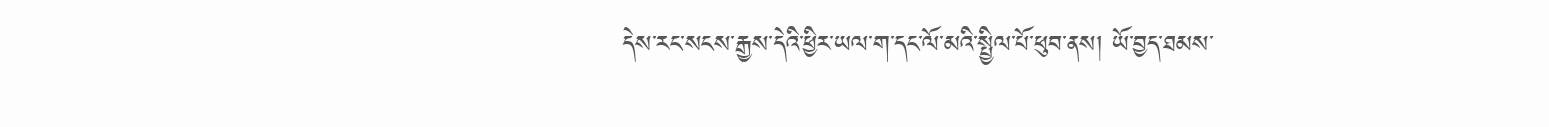དེས་རང་སངས་རྒྱས་དེའི་ཕྱིར་ཡལ་ག་དང་ལོ་མའི་སྤྱིལ་པོ་ཕུབ་ནས། ཡོ་བྱད་ཐམས་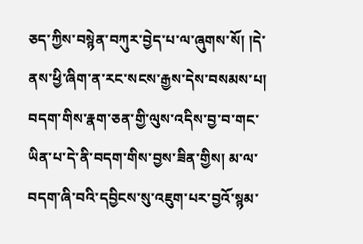ཅད་ཀྱིས་བསྙེན་བཀུར་བྱེད་པ་ལ་ཞུགས་སོ། །དེ་ནས་ཕྱི་ཞིག་ན་རང་སངས་རྒྱས་དེས་བསམས་པ། བདག་གིས་རྣག་ཅན་གྱི་ལུས་འདིས་བྱ་བ་གང་ཡིན་པ་དེ་ནི་བདག་གིས་བྱས་ཟིན་གྱིས། མ་ལ་བདག་ཞི་བའི་དབྱིངས་སུ་འཇུག་པར་བྱའོ་སྙམ་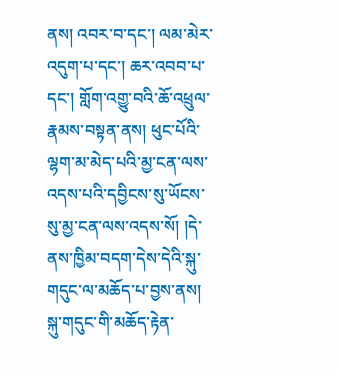ནས། འབར་བ་དང་། ལམ་མེར་འདུག་པ་དང་། ཆར་འབབ་པ་དང་། གློག་འགྱུ་བའི་ཆོ་འཕྲུལ་རྣམས་བསྟན་ནས། ཕུང་པོའི་ལྷག་མ་མེད་པའི་མྱ་ངན་ལས་འདས་པའི་དབྱིངས་སུ་ཡོངས་སུ་མྱ་ངན་ལས་འདས་སོ། །དེ་ནས་ཁྱིམ་བདག་དེས་དེའི་སྐུ་གདུང་ལ་མཆོད་པ་བྱས་ནས། སྐུ་གདུང་གི་མཆོད་རྟེན་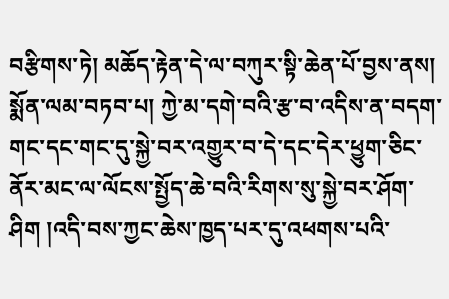བརྩིགས་ཏེ། མཆོད་རྟེན་དེ་ལ་བཀུར་སྟི་ཆེན་པོ་བྱས་ནས། སྨོན་ལམ་བཏབ་པ། ཀྱེ་མ་དགེ་བའི་རྩ་བ་འདིས་ན་བདག་གང་དང་གང་དུ་སྐྱེ་བར་འགྱུར་བ་དེ་དང་དེར་ཕྱུག་ཅིང་ནོར་མང་ལ་ལོངས་སྤྱོད་ཆེ་བའི་རིགས་སུ་སྐྱེ་བར་ཤོག་ཤིག །འདི་བས་ཀྱང་ཆེས་ཁྱད་པར་དུ་འཕགས་པའི་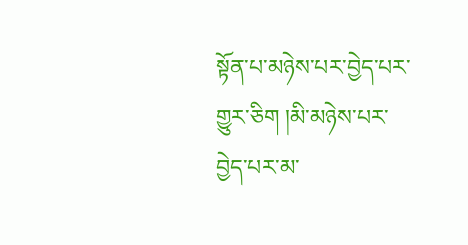སྟོན་པ་མཉེས་པར་བྱེད་པར་གྱུར་ཅིག །མི་མཉེས་པར་བྱེད་པར་མ་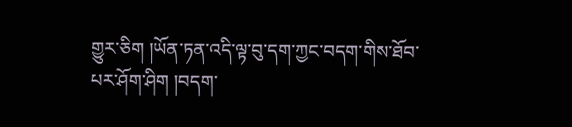གྱུར་ཅིག །ཡོན་ཏན་འདི་ལྟ་བུ་དག་ཀྱང་བདག་གིས་ཐོབ་པར་ཤོག་ཤིག །བདག་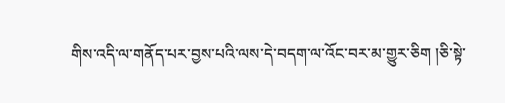གིས་འདི་ལ་གནོད་པར་བྱས་པའི་ལས་དེ་བདག་ལ་འོང་བར་མ་གྱུར་ཅིག །ཅི་སྟེ་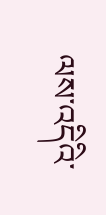ལས་འདིའི་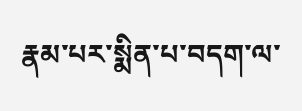རྣམ་པར་སྨིན་པ་བདག་ལ་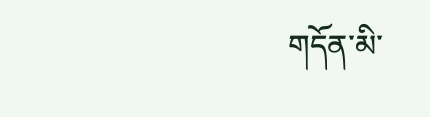གདོན་མི་